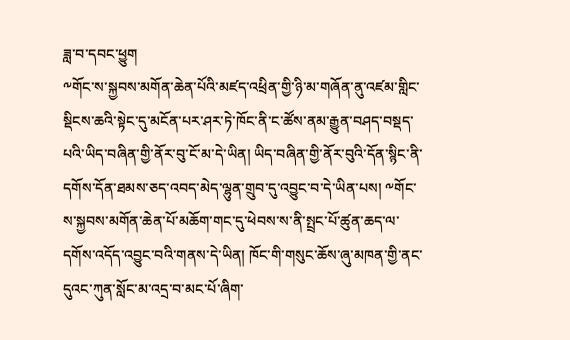ཟླ་བ་དབང་ཕྱུག
༸གོང་ས་སྐྱབས་མགོན་ཆེན་པོའི་མཛད་འཕྲིན་གྱི་ཉི་མ་གཞོན་ནུ་འཛམ་གླིང་སྡིངས་ཆའི་སྟེང་དུ་མངོན་པར་ཤར་ཏེ་ཁོང་ནི་ང་ཚོས་ནམ་རྒྱུན་བཤད་བསྡད་པའི་ཡིད་བཞིན་གྱི་ནོར་བུ་ངོ་མ་དེ་ཡིན། ཡིད་བཞིན་གྱི་ནོར་བུའི་དོན་སྙིང་ནི་དགོས་དོན་ཐམས་ཅད་འབད་མེད་ལྷུན་གྲུབ་དུ་འབྱུང་བ་དེ་ཡིན་པས། ༸གོང་ས་སྐྱབས་མགོན་ཆེན་པོ་མཆོག་གང་དུ་ཕེབས་ས་ནི་སྤྲང་པོ་ཚུན་ཆད་ལ་དགོས་འདོད་འབྱུང་བའི་གནས་དེ་ཡིན། ཁོང་གི་གསུང་ཆོས་ཞུ་མཁན་གྱི་ནང་དུའང་ཀུན་སློང་མ་འདྲ་བ་མང་པོ་ཞིག་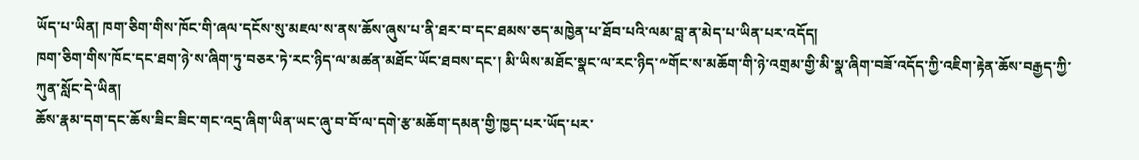ཡོད་པ་ཡིན། ཁག་ཅིག་གིས་ཁོང་གི་ཞལ་དངོས་སུ་མཇལ་ས་ནས་ཆོས་ཞུས་པ་ནི་ཐར་བ་དང་ཐམས་ཅད་མཁྱེན་པ་ཐོབ་པའི་ལམ་བླ་ན་མེད་པ་ཡིན་པར་འདོད།
ཁག་ཅིག་གིས་ཁོང་དང་ཐག་ཉེ་ས་ཞིག་ཏུ་བཅར་ཏེ་རང་ཉིད་ལ་མཚན་མཐོང་ཡོང་ཐབས་དང་། མི་ཡིས་མཐོང་སྣང་ལ་རང་ཉིད་༸གོང་ས་མཆོག་གི་ཉེ་འགྲམ་གྱི་མི་སྣ་ཞིག་བཟོ་འདོད་ཀྱི་འཇིག་རྟེན་ཆོས་བརྒྱད་ཀྱི་ཀུན་སློང་དེ་ཡིན།
ཆོས་རྣམ་དག་དང་ཆོས་ཟིང་ཟིང་གང་འདྲ་ཞིག་ཡིན་ཡང་ཞུ་བ་བོ་ལ་དགེ་རྩ་མཆོག་དམན་གྱི་ཁྱད་པར་ཡོད་པར་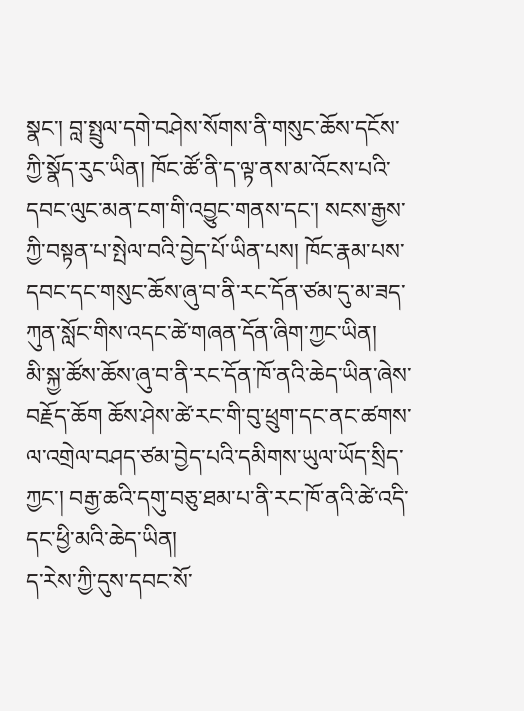སྣང་། བླ་སྤྲུལ་དགེ་བཤེས་སོགས་ནི་གསུང་ཆོས་དངོས་ཀྱི་སྣོད་རུང་ཡིན། ཁོང་ཚོ་ནི་ད་ལྟ་ནས་མ་འོངས་པའི་དབང་ལུང་མན་ངག་གི་འབྱུང་གནས་དང་། སངས་རྒྱས་ཀྱི་བསྟན་པ་སྤེལ་བའི་བྱེད་པོ་ཡིན་པས། ཁོང་རྣམ་པས་དབང་དང་གསུང་ཆོས་ཞུ་བ་ནི་རང་དོན་ཙམ་དུ་མ་ཟད་ཀུན་སློང་གིས་འདང་ཚེ་གཞན་དོན་ཞིག་ཀྱང་ཡིན།
མི་སྐྱ་ཚོས་ཆོས་ཞུ་བ་ནི་རང་དོན་ཁོ་ནའི་ཆེད་ཡིན་ཞེས་བརྗོད་ཆོག ཆོས་ཤེས་ཚེ་རང་གི་བུ་ཕྲུག་དང་ནང་ཚགས་ལ་འགྲེལ་བཤད་ཙམ་བྱེད་པའི་དམིགས་ཡུལ་ཡོད་སྲིད་ཀྱང་། བརྒྱ་ཆའི་དགུ་བཅུ་ཐམ་པ་ནི་རང་ཁོ་ནའི་ཚེ་འདི་དང་ཕྱི་མའི་ཆེད་ཡིན།
ད་རེས་ཀྱི་དུས་དབང་སོ་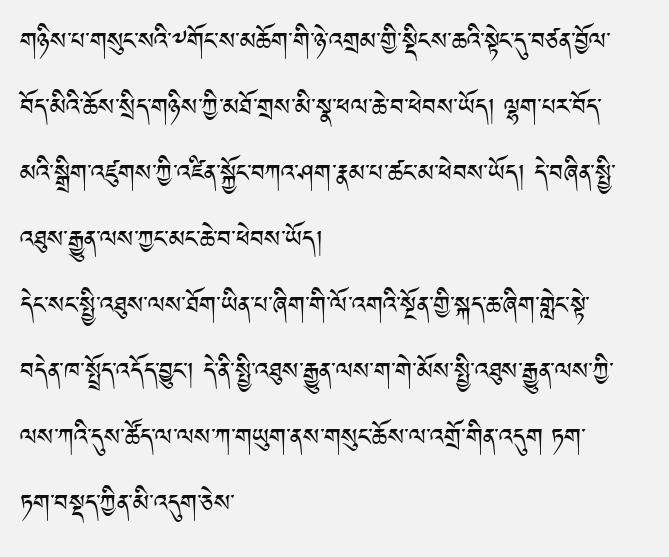གཉིས་པ་གསུང་སའི་༸གོང་ས་མཆོག་གི་ཉེ་འགྲམ་གྱི་སྡིངས་ཆའི་སྟེང་དུ་བཙན་བྱོལ་བོད་མིའི་ཆོས་སྲིད་གཉིས་ཀྱི་མཐོ་གྲས་མི་སྣ་ཕལ་ཆེ་བ་ཕེབས་ཡོད། ལྷག་པར་བོད་མའི་སྒྲིག་འཛུགས་ཀྱི་འཛིན་སྐྱོང་བཀའ་ཤག་རྣམ་པ་ཚང་མ་ཕེབས་ཡོད། དེ་བཞིན་སྤྱི་འཐུས་རྒྱུན་ལས་ཀྱང་མང་ཆེ་བ་ཕེབས་ཡོད།
དེང་སང་སྤྱི་འཐུས་ལས་ཐོག་ཡིན་པ་ཞིག་གི་ལོ་འགའི་སྔོན་གྱི་སྐད་ཆ་ཞིག་གླེང་སྟེ་བདེན་ཁ་སྤྲོད་འདོད་བྱུང་། དེ་ནི་སྤྱི་འཐུས་རྒྱུན་ལས་ག་གེ་མོས་སྤྱི་འཐུས་རྒྱུན་ལས་ཀྱི་ལས་ཀའི་དུས་ཚོད་ལ་ལས་ཀ་གཡུག་ནས་གསུང་ཆོས་ལ་འགྲོ་གིན་འདུག ཏག་ཏག་བསྡད་ཀྱིན་མི་འདུག་ཅེས་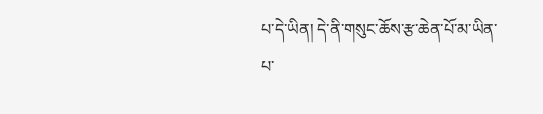པ་དེ་ཡིན། དེ་ནི་གསུང་ཆོས་རྩ་ཆེན་པོ་མ་ཡིན་པ་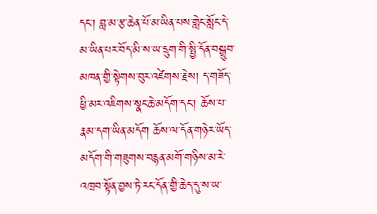དང་། བླ་མ་རྩ་ཆེན་པོ་མ་ཡིན་པས་གླེང་སློང་དེ་མ་ཡིན་པར་བོད་མི་ས་ཡ་དྲུག་གི་སྤྱི་དོན་བསྒྲུབ་མཁན་གྱི་སྟེགས་བུར་འཛེགས་རྗེས། ད་གཟོད་ཕྱི་མར་འཇིགས་སྣང་ཆེ་མདོག་དང་། ཆོས་པ་རྣམ་དག་ཡིན་མདོག ཆོས་ལ་དོན་གཉེར་ཡོད་མདོག་གི་གཟུགས་བརྙན་མགོ་གཉིས་མ་རེ་འཁྲབ་སྟོན་བྱས་ཏེ་རང་དོན་གྱི་ཆེད་དུ་ས་ཡ་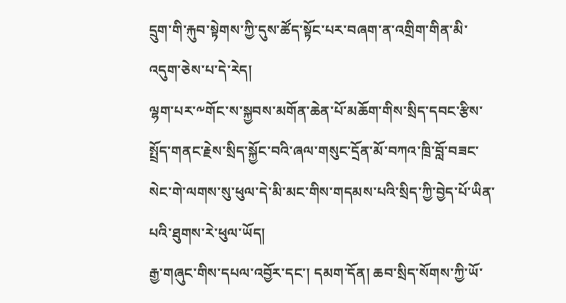དྲུག་གི་རྐུབ་སྟེགས་ཀྱི་དུས་ཚོད་སྟོང་པར་བཞག་ན་འགྲིག་གིན་མི་འདུག་ཅེས་པ་དེ་རེད།
ལྷག་པར་༸གོང་ས་སྐྱབས་མགོན་ཆེན་པོ་མཆོག་གིས་སྲིད་དབང་རྩིས་སྤྲོད་གནང་རྗེས་སྲིད་སྐྱོང་བའི་ཞལ་གསུང་དྲོན་མོ་བཀའ་ཁྲི་བློ་བཟང་སེང་གེ་ལགས་སུ་ཕུལ་དེ་མི་མང་གིས་གདམས་པའི་སྲིད་ཀྱི་བྱེད་པོ་ཡིན་པའི་ཐུགས་རེ་ཕུལ་ཡོད།
རྒྱ་གཞུང་གིས་དཔལ་འབྱོར་དང་། དམག་དོན། ཆབ་སྲིད་སོགས་ཀྱི་ཡོ་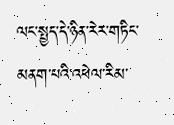ལང་སྤྱད་དེ་ཉིན་རེར་གཏིང་མནག་པའི་འཕེལ་རིམ་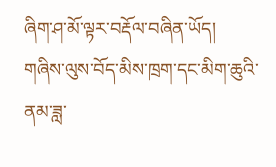ཞིག་ཤ་མོ་ལྟར་བརྡོལ་བཞིན་ཡོད།
གཞིས་ལུས་བོད་མིས་ཁྲག་དང་མིག་ཆུའི་ནམ་ཟླ་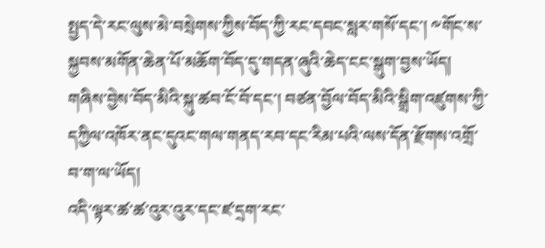སྤྱད་དེ་རང་ལུས་མེ་བསྲེགས་ཀྱིས་བོད་ཀྱི་རང་དབང་སླར་གསོ་དང་། ༸གོང་ས་སྐྱབས་མགོན་ཆེན་པོ་མཆོག་བོད་དུ་གདན་ཞུའི་ཆེད་ངང་སྒུག་བྱས་ཡོད།
གཞིས་བྱེས་བོད་མིའི་སྐུ་ཚབ་ངོ་བོ་དང་། བཙན་བྱོལ་བོད་མིའི་སྒྲིག་འཛུགས་ཀྱི་དཀྱིལ་འཁོར་ནང་དུའང་གལ་གནད་རབ་དང་རིམ་པའི་ལས་དོན་རྫོགས་འགྲོ་བ་ག་ལ་ཡོད།
འདི་ལྟར་ཚ་ཚ་འུར་འུར་དང་ཛ་དྲག་རང་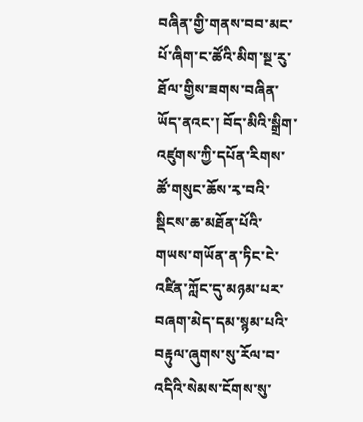བཞིན་གྱི་གནས་བབ་མང་པོ་ཞིག་ང་ཚོའི་མིག་སྔ་རུ་ཐོལ་གྱིས་ཟགས་བཞིན་ཡོད་ནའང་། བོད་མིའི་སྒྲིག་འཛུགས་ཀྱི་དཔོན་རིགས་ཚོ་གསུང་ཆོས་རྭ་བའི་སྡིངས་ཆ་མཐོན་པོའི་གཡས་གཡོན་ན་ཏིང་ངེ་འཛིན་ཀློང་དུ་མཉམ་པར་བཞག་མེད་དམ་སྙམ་པའི་བརྟུལ་ཞུགས་སུ་རོལ་བ་འདིའི་སེམས་ངོགས་སུ་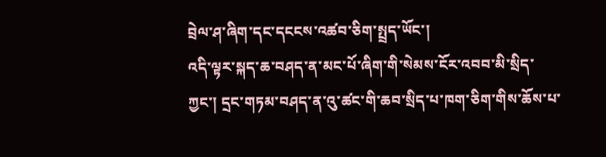བྲེལ་ཤ་ཞིག་དང་དངངས་འཚབ་ཅིག་སྤྲད་ཡོང་།
འདི་ལྟར་སྐད་ཆ་བཤད་ན་མང་པོ་ཞིག་གི་སེམས་ངོར་འབབ་མི་སྲིད་ཀྱང་། དྲང་གཏམ་བཤད་ན་འུ་ཚང་གི་ཆབ་སྲིད་པ་ཁག་ཅིག་གིས་ཆོས་པ་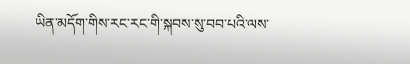ཡིན་མདོག་གིས་རང་རང་གི་སྐབས་སུ་བབ་པའི་ལས་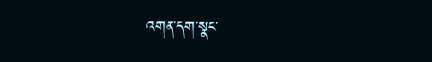འགན་དག་སྣང་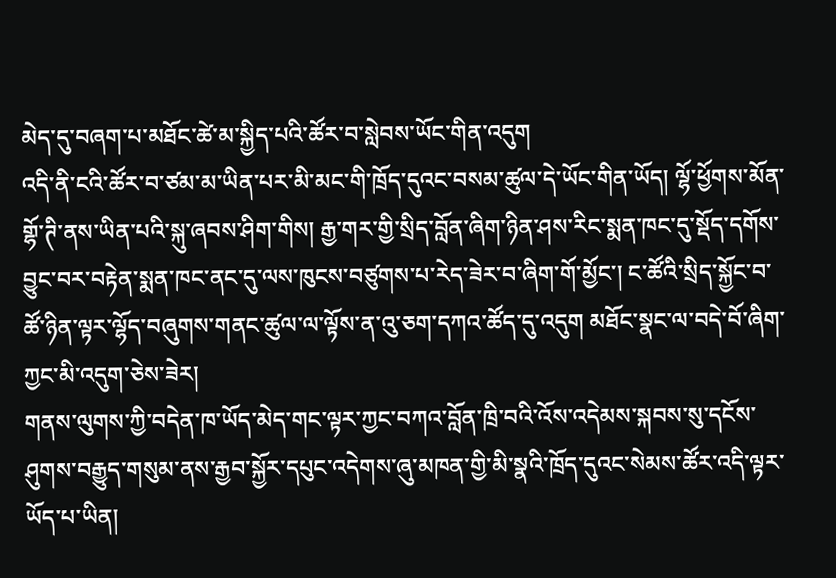མེད་དུ་བཞག་པ་མཐོང་ཚེ་མ་སྐྱིད་པའི་ཚོར་བ་སླེབས་ཡོང་གིན་འདུག
འདི་ནི་ངའི་ཚོར་བ་ཙམ་མ་ཡིན་པར་མི་མང་གི་ཁྲོད་དུའང་བསམ་ཚུལ་དེ་ཡོང་གིན་ཡོད། ལྷོ་ཕྱོགས་མོན་གྷོ་ཊི་ནས་ཡིན་པའི་སྐུ་ཞབས་ཤིག་གིས། རྒྱ་གར་གྱི་སྲིད་བློན་ཞིག་ཉིན་ཤས་རིང་སྨན་ཁང་དུ་སྡོད་དགོས་བྱུང་བར་བརྟེན་སྨན་ཁང་ནང་དུ་ལས་ཁུངས་བཙུགས་པ་རེད་ཟེར་བ་ཞིག་གོ་མྱོང་། ང་ཚོའི་སྲིད་སྐྱོང་བ་ཚོ་ཉིན་ལྟར་ལྷོད་བཞུགས་གནང་ཚུལ་ལ་ལྟོས་ན་འུ་ཅག་དཀའ་ཚོད་དུ་འདུག མཐོང་སྣང་ལ་བདེ་བོ་ཞིག་ཀྱང་མི་འདུག་ཅེས་ཟེར།
གནས་ལུགས་ཀྱི་བདེན་ཁ་ཡོད་མེད་གང་ལྟར་ཀྱང་བཀའ་བློན་ཁྲི་བའི་འོས་འདེམས་སྐབས་སུ་དངོས་ཤུགས་བརྒྱུད་གསུམ་ནས་རྒྱབ་སྐྱོར་དཔུང་འདེགས་ཞུ་མཁན་གྱི་མི་སྣའི་ཁྲོད་དུའང་སེམས་ཚོར་འདི་ལྟར་ཡོད་པ་ཡིན།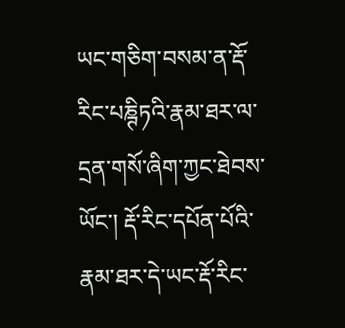ཡང་གཅིག་བསམ་ན་རྡོ་རིང་པཎྚིཏའི་རྣམ་ཐར་ལ་དྲན་གསོ་ཞིག་ཀྱང་ཐེབས་ཡོང་། རྡོ་རིང་དཔོན་པོའི་རྣམ་ཐར་དེ་ཡང་རྡོ་རིང་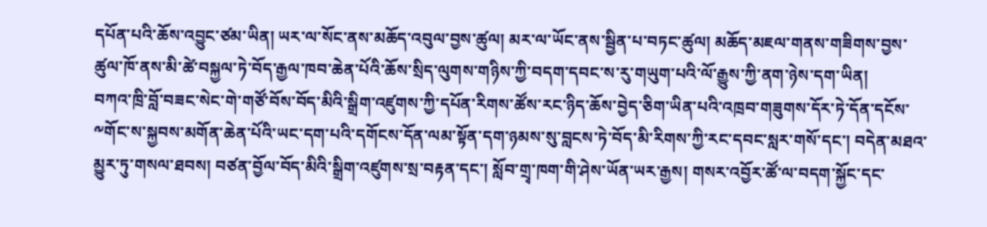དཔོན་པའི་ཆོས་འབྱུང་ཙམ་ཡིན། ཡར་ལ་སོང་ནས་མཆོད་འབུལ་བྱས་ཚུལ། མར་ལ་ཡོང་ནས་སྦྱིན་པ་བཏང་ཚུལ། མཆོད་མཇལ་གནས་གཟིགས་བྱས་ཚུལ་ཁོ་ནས་མི་ཚེ་བསྐྱལ་ཏེ་བོད་རྒྱལ་ཁབ་ཆེན་པོའི་ཆོས་སྲིད་ལུགས་གཉིས་ཀྱི་བདག་དབང་ས་རུ་གཡུག་པའི་ལོ་རྒྱུས་ཀྱི་ནག་ཉེས་དག་ཡིན།
བཀའ་ཁྲི་བློ་བཟང་སེང་གེ་གཙོ་བོས་བོད་མིའི་སྒྲིག་འཛུགས་ཀྱི་དཔོན་རིགས་ཚོས་རང་ཉིད་ཆོས་བྱེད་ཅིག་ཡིན་པའི་འཁྲབ་གཟུགས་དོར་ཏེ་དོན་དངོས་༸གོང་ས་སྐྱབས་མགོན་ཆེན་པོའི་ཡང་དག་པའི་དགོངས་དོན་ལམ་སྟོན་དག་ཉམས་སུ་བླངས་ཏེ་བོད་མི་རིགས་ཀྱི་རང་དབང་སླར་གསོ་དང་། བདེན་མཐའ་མྱུར་ཏུ་གསལ་ཐབས། བཙན་བྱོལ་བོད་མིའི་སྒྲིག་འཛུགས་སྲ་བརྟན་དང་། སློབ་གྲྭ་ཁག་གི་ཤེས་ཡོན་ཡར་རྒྱས། གསར་འབྱོར་ཚོ་ལ་བདག་སྐྱོང་དང་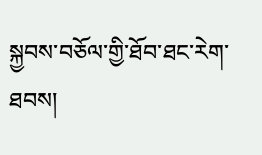སྐྱབས་བཅོལ་གྱི་ཐོབ་ཐང་རེག་ཐབས།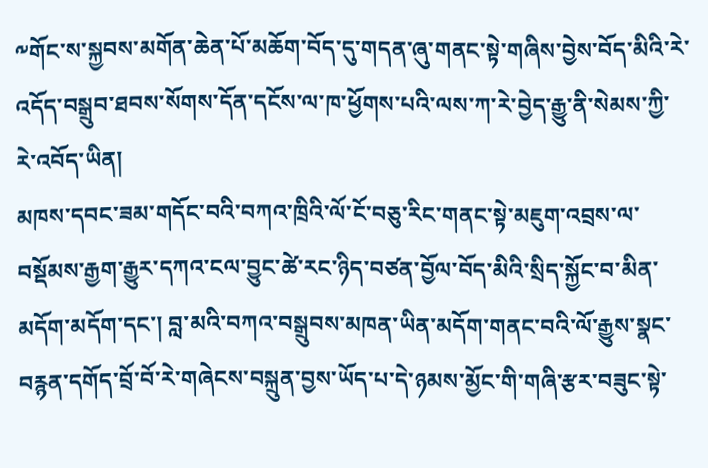༸གོང་ས་སྐྱབས་མགོན་ཆེན་པོ་མཆོག་བོད་དུ་གདན་ཞུ་གནང་སྟེ་གཞིས་བྱེས་བོད་མིའི་རེ་འདོད་བསྒྲུབ་ཐབས་སོགས་དོན་དངོས་ལ་ཁ་ཕྱོགས་པའི་ལས་ཀ་རེ་བྱེད་རྒྱུ་ནི་སེམས་ཀྱི་རེ་འབོད་ཡིན།
མཁས་དབང་ཟམ་གདོང་བའི་བཀའ་ཁྲིའི་ལོ་ངོ་བཅུ་རིང་གནང་སྟེ་མཇུག་འབྲས་ལ་བསྡོམས་རྒྱག་རྒྱུར་དཀའ་ངལ་བྱུང་ཚེ་རང་ཉིད་བཙན་བྱོལ་བོད་མིའི་སྲིད་སྐྱོང་བ་མིན་མདོག་མདོག་དང་། བླ་མའི་བཀའ་བསྒྲུབས་མཁན་ཡིན་མདོག་གནང་བའི་ལོ་རྒྱུས་སྣང་བརྙན་དགོད་བྲོ་བོ་རེ་གཞེངས་བསྐྲུན་བྱས་ཡོད་པ་དེ་ཉམས་མྱོང་གི་གཞི་རྩར་བཟུང་སྟེ་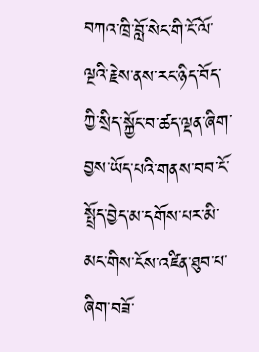བཀའ་ཁྲི་བློ་སེང་གི་ངོ་ལོ་ལྔའི་རྗེས་ནས་རང་ཉིད་བོད་ཀྱི་སྲིད་སྐྱོང་བ་ཚད་ལྡན་ཞིག་བྱས་ཡོད་པའི་གནས་བབ་ངོ་སྤྲོད་བྱེད་མ་དགོས་པར་མི་མང་གིས་ངོས་འཛིན་ཐུབ་པ་ཞིག་བཟོ་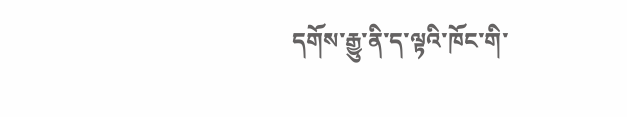དགོས་རྒྱུ་ནི་ད་ལྟའི་ཁོང་གི་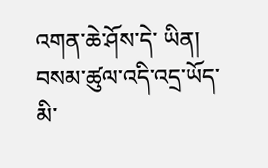འགན་ཆེ་ཤོས་དེ་ ཡིན།
བསམ་ཚུལ་འདི་འདྲ་ཡོད་མི་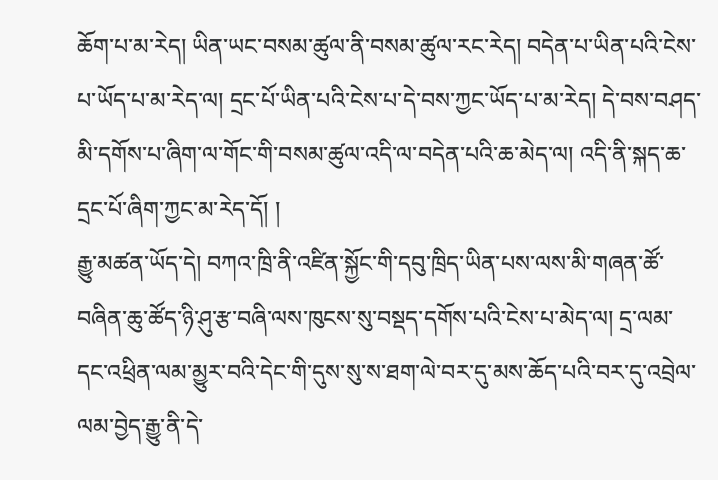ཆོག་པ་མ་རེད། ཡིན་ཡང་བསམ་ཚུལ་ནི་བསམ་ཚུལ་རང་རེད། བདེན་པ་ཡིན་པའི་ངེས་པ་ཡོད་པ་མ་རེད་ལ། དྲང་པོ་ཡིན་པའི་ངེས་པ་དེ་བས་ཀྱང་ཡོད་པ་མ་རེད། དེ་བས་བཤད་མི་དགོས་པ་ཞིག་ལ་གོང་གི་བསམ་ཚུལ་འདི་ལ་བདེན་པའི་ཆ་མེད་ལ། འདི་ནི་སྐད་ཆ་དྲང་པོ་ཞིག་ཀྱང་མ་རེད་དོ། །
རྒྱུ་མཚན་ཡོད་དེ། བཀའ་ཁྲི་ནི་འཛིན་སྐྱོང་གི་དབུ་ཁྲིད་ཡིན་པས་ལས་མི་གཞན་ཚོ་བཞིན་ཆུ་ཚོད་ཉི་ཤུ་རྩ་བཞི་ལས་ཁུངས་སུ་བསྡད་དགོས་པའི་ངེས་པ་མེད་ལ། དྲ་ལམ་དང་འཕྲིན་ལམ་མྱུར་བའི་དེང་གི་དུས་སུ་ས་ཐག་ལེ་བར་དུ་མས་ཆོད་པའི་བར་དུ་འབྲེལ་ལམ་བྱེད་རྒྱུ་ནི་དེ་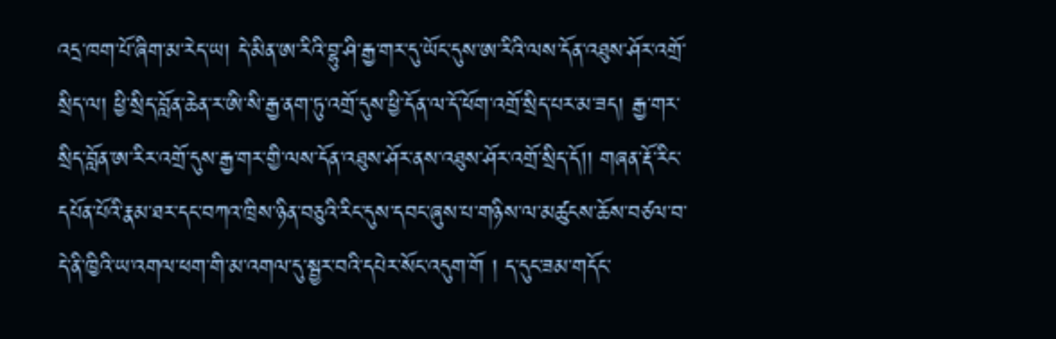འདྲ་ཁག་པོ་ཞིག་མ་རེད་ཡ། དེ་མིན་ཨ་རིའི་བྷུ་ཤི་རྒྱ་གར་དུ་ཡོང་དུས་ཨ་རིའི་ལས་དོན་འཐུས་ཤོར་འགྲོ་སྲིད་ལ། ཕྱི་སྲིད་བློན་ཆེན་ར་ཨི་སི་རྒྱ་ནག་ཏུ་འགྲོ་དུས་ཕྱི་དོན་ལ་དོ་ཕོག་འགྲོ་སྲིད་པར་མ་ཟད། རྒྱ་གར་སྲིད་བློན་ཨ་རིར་འགྲོ་དུས་རྒྱ་གར་གྱི་ལས་དོན་འཐུས་ཤོར་ནས་འཐུས་ཤོར་འགྲོ་སྲིད་དོ།། གཞན་རྡོ་རིང་དཔོན་པོའི་རྣམ་ཐར་དང་བཀའ་ཁྲིས་ཉིན་བཅུའི་རིང་དུས་དབང་ཞུས་པ་གཉིས་ལ་མཚུངས་ཆོས་བཙལ་བ་དེ་ནི་ཁྱིའི་ཡ་འགལ་ཕག་གི་མ་འགལ་དུ་སྦྱར་བའི་དཔེར་སོང་འདུག་གོ ། ད་དུང་ཟམ་གདོང་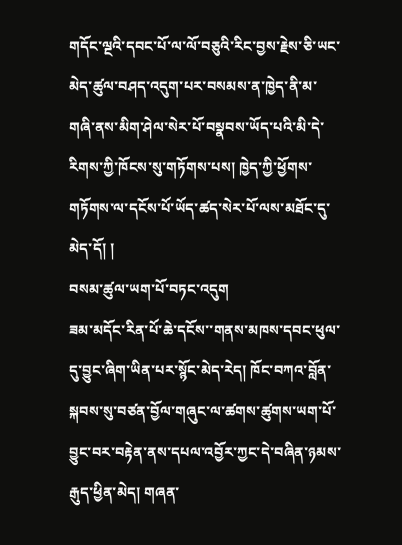གདོང་ལྔའི་དབང་པོ་ལ་ལོ་བཅུའི་རིང་བྱས་རྗེས་ཅི་ཡང་མེད་ཚུལ་བཤད་འདུག་པར་བསམས་ན་ཁྱེད་ནི་མ་གཞི་ནས་མིག་ཤེལ་སེར་པོ་བསྣབས་ཡོད་པའི་མི་དེ་རིགས་ཀྱི་ཁོངས་སུ་གཏོགས་པས། ཁྱེད་ཀྱི་ཕྱོགས་གཏོགས་ལ་དངོས་པོ་ཡོད་ཚད་སེར་པོ་ལས་མཐོང་དུ་མེད་དོ། །
བསམ་ཚུལ་ཡག་པོ་བཏང་འདུག
ཟམ་མདོང་རིན་པོ་ཆེ་དངོས་་གནས་མཁས་དབང་ཕུལ་དུ་བྱུང་ཞིག་ཡིན་པར་སྙོང་མེད་རེད། ཁོང་བཀའ་བློན་སྐབས་སུ་བཙན་བྱོལ་གཞུང་ལ་ཚགས་ཚུགས་ཡག་པོ་བྱུང་བར་བརྟེན་ནས་དཔལ་འབྱོར་ཀྱང་དེ་བཞིན་ཉམས་རྒུད་ཕྱིན་མེད། གཞན་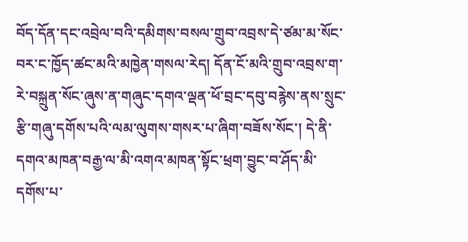བོད་དོན་དང་འབྲེལ་བའི་དམིགས་བསལ་གྲུབ་འབྲས་དེ་ཙམ་མ་སོང་བར་ང་ཁྱོད་ཚང་མའི་མཁྱེན་གསལ་རེད། དོན་ངོ་མའི་གྲུབ་འབྲས་ག་རེ་བསྐྲུན་སོང་ཞུས་ན་གཞུང་དགའ་ལྡན་ཕོ་བྲང་དབུ་བརྙེས་ནས་སྲུང་རྩི་གཞུ་དགོས་པའི་ལམ་ལུགས་གསར་པ་ཞིག་བཟོས་སོང་། དེ་ནི་དགའ་མཁན་བརྒྱ་ལ་མི་འགའ་མཁན་སྟོང་ཕྲག་བྱུང་བ་ཤོད་མི་དགོས་པ་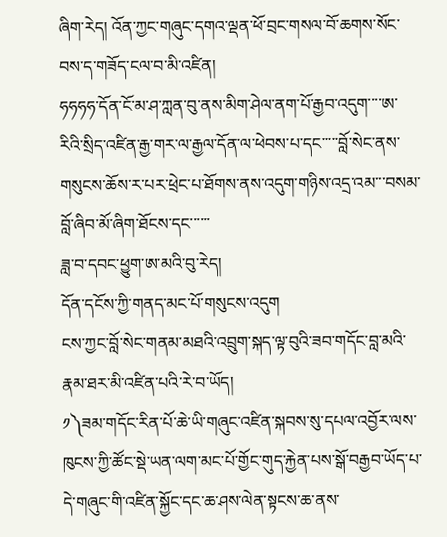ཞིག་རེད། འོན་ཀྱང་གཞུང་དགའ་ལྡན་ཕོ་བྲང་གསལ་བོ་ཆགས་སོང་བས་ད་གཟོད་ངལ་བ་མི་འཛིན།
ཧཧཧཧ་དོན་ངོ་མ་ཤ་ཀླན་བུ་ནས་མིག་ཤེལ་ནག་པོ་རྒྱབ་འདུག་་་་ཨ་རིའི་སྲིད་འཛིན་རྒྱ་གར་ལ་རྒྱལ་དོན་ལ་ཕེབས་པ་དང་་་་་བློ་སེང་ནས་གསུངས་ཆོས་ར་པར་ཕྲེང་པ་ཐོགས་ནས་འདུག་གཉིས་འདྲ་འམ་་་བསམ་བློ་ཞིབ་མོ་ཞིག་ཐོངས་དང་་་་་་
ཟླ་བ་དབང་ཕྱུག་ཨ་མའི་བུ་རེད།
དོན་དངོས་ཀྱི་གནད་མང་པོ་གསུངས་འདུག
ངས་ཀྱང་བློ་སེང་གནམ་མཐའི་འབྲུག་སྐད་ལྟ་བུའི་ཟབ་གདོང་བླ་མའི་རྣམ་ཐར་མི་འཛིན་པའི་རེ་བ་ཡོད།
༡༽ཟམ་གདོང་རིན་པོ་ཆེ་ཡི་གཞུང་འཛིན་སྐབས་སུ་དཔལ་འབྱོར་ལས་ཁུངས་ཀྱི་ཚོང་སྡེ་ཡན་ལག་མང་པོ་གྱོང་གུད་རྐྱེན་པས་སྒོ་བརྒྱབ་ཡོད་པ་དེ་གཞུང་གི་འཛིན་སྐྱོང་དང་ཆ་ཤས་ལེན་སྟངས་ཆ་ནས་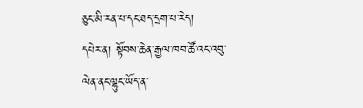ཅུང་མི་རན་པ་དང་ཐད་དྲག་པ་རེད།
དཔེར་ན། སྟོབས་ཆེན་རྒྱལ་ཁབ་ཚོ་འང་འབུ་ལེན་ནང་ལྷུང་ཡོད་ན་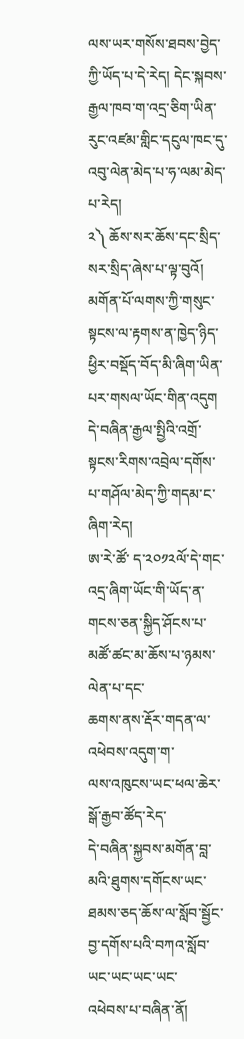ལས་ཡར་གསོས་ཐབས་བྱེད་ཀྱི་ཡོད་པ་དེ་རེད། དེང་སྐབས་རྒྱལ་ཁབ་ག་འདྲ་ཅིག་ཡིན་རུང་འཛམ་གླིང་དངུལ་ཁང་དུ་འབུ་ལེན་མེད་པ་ཧ་ལམ་མེད་པ་རེད།
༢༽ ཆོས་སར་ཆོས་དང་སྲིད་སར་སྲིད་ཞེས་པ་ལྟ་བུའོ།
མགོན་པོ་ལགས་ཀྱི་གསུང་སྟངས་ལ་རྟགས་ན་ཁྱེད་ཉིད་ཕྱིར་བསྡོད་བོད་མི་ཞིག་ཡིན་པར་གསལ་ཡོང་གིན་འདུག དེ་བཞིན་རྒྱལ་སྤྱིའི་འགྲོ་སྟངས་རིགས་འབྲེལ་དགོས་པ་གཤོལ་མེད་ཀྱི་གདམ་ང་ཞིག་རེད།
ཨ་རེ་ཚོ་ ད་༢༠༡༢ལོ་དེ་གང་འདྲ་ཞིག་ཡོང་གི་ཡོད་ན་
གངས་ཅན་སྐྱིད་ཤོངས་པ་མཚོ་ཚང་མ་ཆོས་པ་ཉམས་ལེན་པ་དང་
ཆགས་ནས་རྡོར་གདན་ལ་འཕེབས་འདུག་ག་
ལས་འཁུངས་ཡང་ཕལ་ཆེར་སྒོ་རྒྱབ་ཚོད་རེད་
དེ་བཞིན་སྐྱབས་མགོན་བླ་མའི་ཐུགས་དགོངས་ཡང་
ཐམས་ཅད་ཆོས་ལ་སློབ་སྦྱོང་བྱ་དགོས་པའི་བཀའ་སློབ་ཡང་ཡང་ཡང་ཡང་
འཕེབས་པ་བཞིན་ནོ།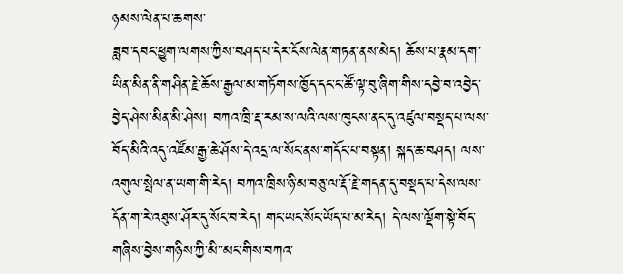ཉམས་ལེན་པ་ཆགས་
ཟླབ་དབང་ཕྱུག་ལགས་ཀྱིས་བཤད་པ་དེར་ངོས་ལེན་གཏན་ནས་མེད། ཆོས་པ་རྣམ་དག་ཡིན་མིན་ནི་གཤིན་རྗེ་ཆོས་རྒྱལ་མ་གཏོགས་ཁྱོད་དང་ང་ཚོ་ལྟ་བུ་ཞིག་གིས་དབྱེ་བ་འབྱེད་བྱེད་ཤེས་མིན་མི་ཤེས། བཀའ་ཁྲི་རྡ་རམ་ས་ལའི་ལས་ཁུངས་ནང་དུ་འཛུལ་བསྡད་པ་ལས་བོད་མིའི་འདུ་འཛོམ་རྒྱ་ཆེ་ཤོས་དེ་འདྲ་ལ་སོང་ནས་གདོང་པ་བསྟན། སྐད་ཆ་བཤད། ལས་འགུལ་སྤེལ་ན་ཡག་གི་རེད། བཀའ་ཁྲིས་ཉི་མ་བཅུ་ལ་རྡོ་རྗེ་གདན་དུ་བསྡད་པ་དེས་ལས་དོན་ག་རེ་འཐུས་ཤོར་དུ་སོང་བ་རེད། གང་ཡང་སོང་ཡོད་པ་མ་རེད། དེ་ལས་ལྡོག་སྟེ་བོད་གཞིས་བྱེས་གཉིས་ཀྱི་མི་་མང་གིས་བཀའ་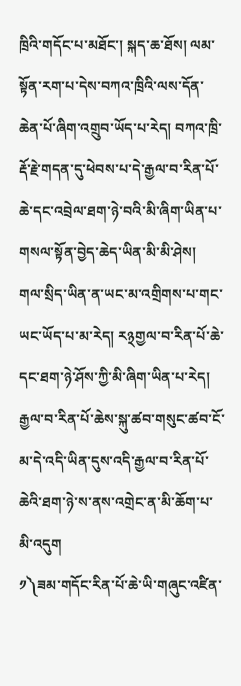ཁྲིའི་གདོང་པ་མཐོང་། སྐད་ཆ་ཐོས། ལམ་སྟོན་རག་པ་དེས་བཀའ་ཁྲིའི་ལས་དོན་ཆེན་པོ་ཞིག་འགྲུབ་ཡོད་པ་རེད། བཀའ་ཁྲི་རྡོ་རྗེ་གདན་དུ་ཕེབས་པ་དེ་རྒྱལ་བ་རིན་པོ་ཆེ་དང་འབྲེལ་ཐག་ཉེ་བའི་མི་ཞིག་ཡིན་པ་གསལ་སྟོན་བྱེད་ཆེད་ཡིན་མི་མི་ཤེས། གལ་སྲིད་ཡིན་ན་ཡང་མ་འགྲིགས་པ་གང་ཡང་ཡོད་པ་མ་རེད། ར྅གྱལ་བ་རིན་པོ་ཆེ་དང་ཐག་ཉེ་ཤོས་ཀྱི་མི་ཞིག་ཡིན་པ་རེད། རྒྱལ་བ་རིན་པོ་ཆེས་སྐུ་ཚབ་གསུང་ཚབ་ངོ་མ་དེ་འདི་ཡིན་དུས་འདི་རྒྱལ་བ་རིན་པོ་ཆེའི་ཐག་ཉེ་ས་ནས་འགྲེང་ན་མི་ཆོག་པ་མི་འདུག
༡༽ཟམ་གདོང་རིན་པོ་ཆེ་ཡི་གཞུང་འཛིན་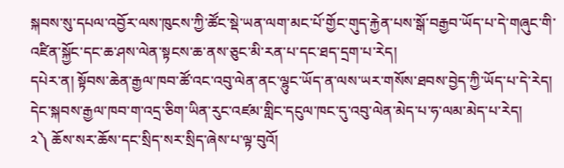སྐབས་སུ་དཔལ་འབྱོར་ལས་ཁུངས་ཀྱི་ཚོང་སྡེ་ཡན་ལག་མང་པོ་གྱོང་གུད་རྐྱེན་པས་སྒོ་བརྒྱབ་ཡོད་པ་དེ་གཞུང་གི་འཛིན་སྐྱོང་དང་ཆ་ཤས་ལེན་སྟངས་ཆ་ནས་ཅུང་མི་རན་པ་དང་ཐད་དྲག་པ་རེད།
དཔེར་ན། སྟོབས་ཆེན་རྒྱལ་ཁབ་ཚོ་འང་འབུ་ལེན་ནང་ལྷུང་ཡོད་ན་ལས་ཡར་གསོས་ཐབས་བྱེད་ཀྱི་ཡོད་པ་དེ་རེད། དེང་སྐབས་རྒྱལ་ཁབ་ག་འདྲ་ཅིག་ཡིན་རུང་འཛམ་གླིང་དངུལ་ཁང་དུ་འབུ་ལེན་མེད་པ་ཧ་ལམ་མེད་པ་རེད།
༢༽ ཆོས་སར་ཆོས་དང་སྲིད་སར་སྲིད་ཞེས་པ་ལྟ་བུའོ།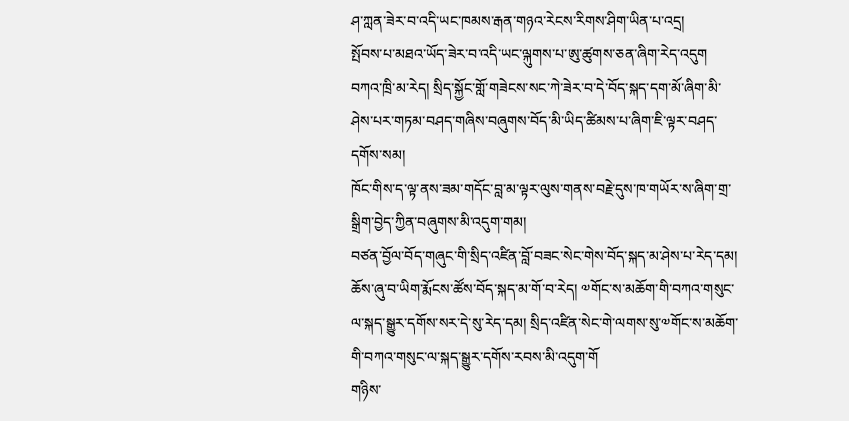ཤ་ཀླན་ཟེར་བ་འདི་ཡང་ཁམས་རྒན་གཉའ་རེངས་རིགས་ཤིག་ཡིན་པ་འདྲ།
སྤོབས་པ་མཐའ་ཡོད་ཟེར་བ་འདི་ཡང་ལྐུགས་པ་ཨུ་ཚུགས་ཅན་ཞིག་རེད་འདུག
བཀའ་ཁྲི་མ་རེད། སྲིད་སྐྱོང་གློ་གཟེངས་སང་ཀེ་ཟེར་བ་དེ་བོད་སྐད་དག་མོ་ཞིག་མི་ཤེས་པར་གཏམ་བཤད་གཞིས་བཞུགས་བོད་མི་ཡིད་ཚིམས་པ་ཞིག་ཇི་ལྟར་བཤད་དགོས་སམ།
ཁོང་གིས་ད་ལྟ་ནས་ཟམ་གདོང་བླ་མ་ལྟར་ལུས་གནས་བརྗེ་དུས་ཁ་གཡོར་ས་ཞིག་གྲ་སྒྲིག་བྱེད་ཀྱིན་བཞུགས་མི་འདུག་གམ།
བཙན་བྱོལ་བོད་གཞུང་གི་སྲིད་འཛིན་བློ་བཟང་སེང་གེས་བོད་སྐད་མ་ཤེས་པ་རེད་དམ། ཆོས་ཞུ་བ་ཡིག་རྨོངས་ཚོས་བོད་སྐད་མ་གོ་བ་རེད། ༧གོང་ས་མཆོག་གི་བཀའ་གསུང་ལ་སྐད་སྒྱུར་དགོས་སར་དེ་སུ་རེད་དམ། སྲིད་འཛིན་སེང་གེ་ལགས་སུ་༧གོང་ས་མཆོག་གི་བཀའ་གསུང་ལ་སྐད་སྒྱུར་དགོས་རབས་མི་འདུག་གོ
གཉིས་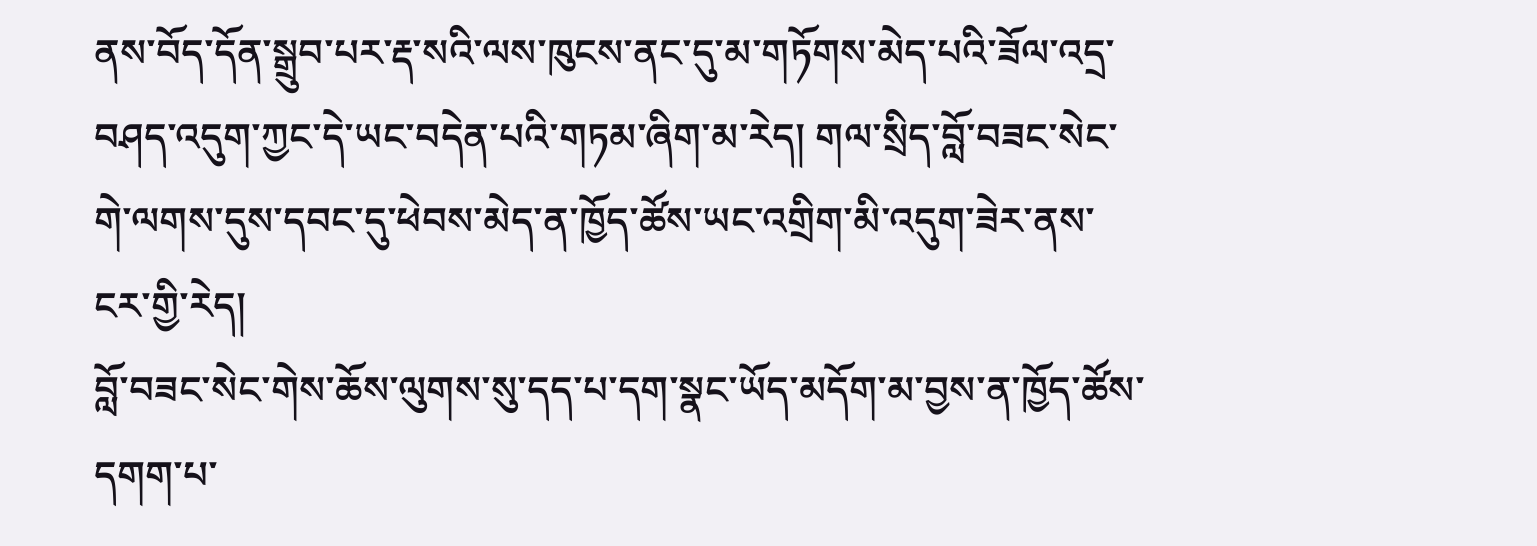ནས་བོད་དོན་སྒྲུབ་པར་རྡ་སའི་ལས་ཁུངས་ནང་དུ་མ་གཏོགས་མེད་པའི་ཟོལ་འདྲ་བཤད་འདུག་ཀྱང་དེ་ཡང་བདེན་པའི་གཏམ་ཞིག་མ་རེད། གལ་སྲིད་བློ་བཟང་སེང་གེ་ལགས་དུས་དབང་དུ་ཕེབས་མེད་ན་ཁྱོད་ཚོས་ཡང་འགྲིག་མི་འདུག་ཟེར་ནས་ངར་གྱི་རེད།
བློ་བཟང་སེང་གེས་ཆོས་ལུགས་སུ་དད་པ་དག་སྣང་ཡོད་མདོག་མ་བྱས་ན་ཁྱོད་ཚོས་དགག་པ་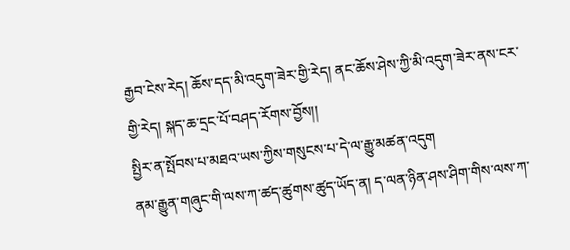རྒྱབ་ངེས་རེད། ཆོས་དད་མི་འདུག་ཟེར་གྱི་རེད། ནང་ཆོས་ཤེས་ཀྱི་མི་འདུག་ཟེར་ནས་ངར་གྱི་རེད། སྐད་ཆ་དྲང་པོ་བཤད་རོགས་བྱོས།།
སྤྱིར་ན་སྤོབས་པ་མཐའ་ཡས་ཀྱིས་གསུངས་པ་དེ་ལ་རྒྱུ་མཚན་འདུག
ནམ་རྒྱུན་གཞུང་གི་ལས་ཀ་ཚད་ཚུགས་ཚུད་ཡོད་ན། ད་ལན་ཉིན་ཤས་ཤིག་གིས་ལས་ཀ་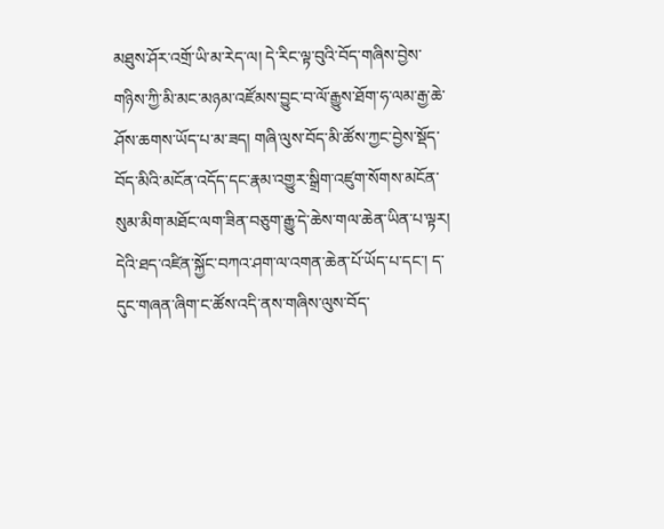མཐུས་ཤོར་འགྲོ་ཡི་མ་རེད་ལ། དེ་རིང་ལྟ་བུའི་བོད་གཞིས་བྱེས་གཉིས་ཀྱི་མི་མང་མཉམ་འཛོམས་བྱུང་བ་ལོ་རྒྱུས་ཐོག་ཧ་ལམ་རྒྱ་ཆེ་ཤོས་ཆགས་ཡོད་པ་མ་ཟད། གཞི་ལུས་བོད་མི་ཚོས་ཀྱང་བྱེས་སྡོད་བོད་མིའི་མངོན་འདོད་དང་རྣམ་འགྱུར་སྒྲིག་འཛུག་སོགས་མངོན་སུམ་མིག་མཐོང་ལག་ཟིན་བཅུག་རྒྱུ་དེ་ཆེས་གལ་ཆེན་ཡིན་པ་ལྟར། དེའི་ཐད་འཛིན་སྐྱོང་བཀའ་ཤག་ལ་འགན་ཆེན་པོ་ཡོད་པ་དང་། ད་དུང་གཞན་ཞིག་ང་ཚོས་འདི་ནས་གཞིས་ལུས་བོད་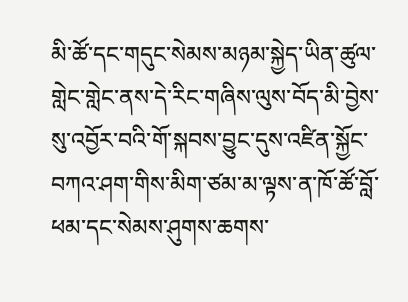མི་ཚོ་དང་གདུང་སེམས་མཉམ་སྐྱེད་ཡིན་ཚུལ་གླེང་གླེང་ནས་དེ་རིང་གཞིས་ལུས་བོད་མི་བྱེས་སུ་འབྱོར་བའི་གོ་སྐབས་བྱུང་དུས་འཛིན་སྐྱོང་བཀའ་ཤག་གིས་མིག་ཙམ་མ་ལྟས་ན་ཁོ་ཚོ་བློ་ཕམ་དང་སེམས་ཤུགས་ཆགས་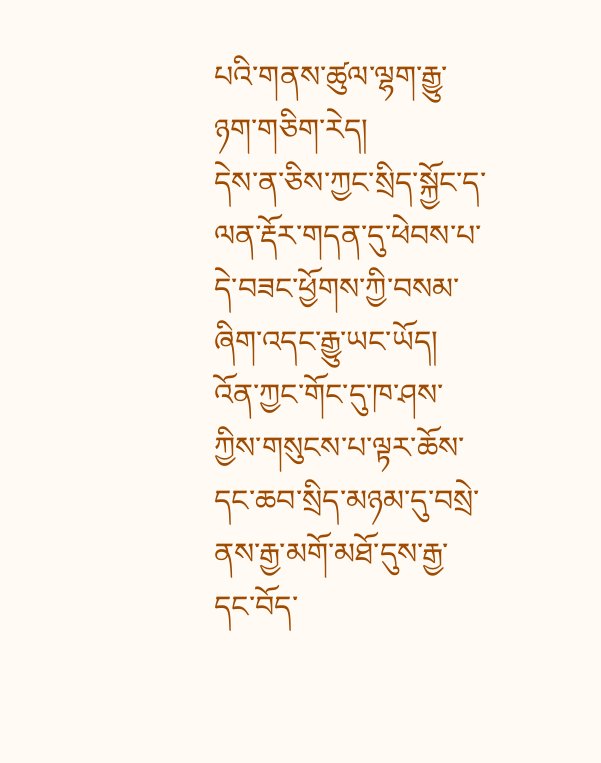པའི་གནས་ཚུལ་ལྷག་རྒྱུ་ཉག་གཅིག་རེད།
དེས་ན་ཅིས་ཀྱང་སྲིད་སྐྱོང་ད་ལན་རྡོར་གདན་དུ་ཕེབས་པ་དེ་བཟང་ཕྱོགས་ཀྱི་བསམ་ཞིག་འདང་རྒྱུ་ཡང་ཡོད།
འོན་ཀྱང་གོང་དུ་ཁ་ཤས་ཀྱིས་གསུངས་པ་ལྟར་ཆོས་དང་ཆབ་སྲིད་མཉམ་དུ་བསྲེ་ནས་རྒྱ་མགོ་མཐོ་དུས་རྒྱ་དང་བོད་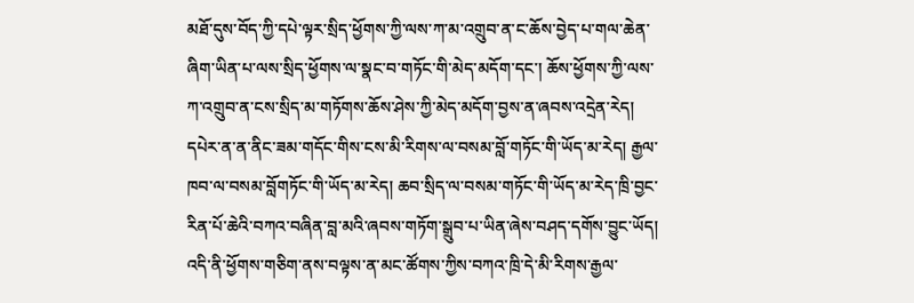མཐོ་དུས་བོད་ཀྱི་དཔེ་ལྟར་སྲིད་ཕྱོགས་ཀྱི་ལས་ཀ་མ་འགྲུབ་ན་ང་ཆོས་བྱེད་པ་གལ་ཆེན་ཞིག་ཡིན་པ་ལས་སྲིད་ཕྱོགས་ལ་སྣང་བ་གཏོང་གི་མེད་མདོག་དང་། ཆོས་ཕྱོགས་ཀྱི་ལས་ཀ་འགྲུབ་ན་ངས་སྲིད་མ་གཏོགས་ཆོས་ཤེས་ཀྱི་མེད་མདོག་བྱས་ན་ཞབས་འདྲེན་རེད། དཔེར་ན་ན་ནིང་ཟམ་གདོང་གིས་ངས་མི་རིགས་ལ་བསམ་བློ་གཏོང་གི་ཡོད་མ་རེད། རྒྱལ་ཁབ་ལ་བསམ་བློགཏོང་གི་ཡོད་མ་རེད། ཆབ་སྲིད་ལ་བསམ་གཏོང་གི་ཡོད་མ་རེད་ཁྲི་བྱང་རིན་པོ་ཆེའི་བཀའ་བཞིན་བླ་མའི་ཞབས་གཏོག་སྒྲུབ་པ་ཡིན་ཞེས་བཤད་དགོས་བྱུང་ཡོད། འདི་ནི་ཕྱོགས་གཅིག་ནས་བལྟས་ན་མང་ཚོགས་ཀྱིས་བཀའ་ཁྲི་དེ་མི་རིགས་རྒྱལ་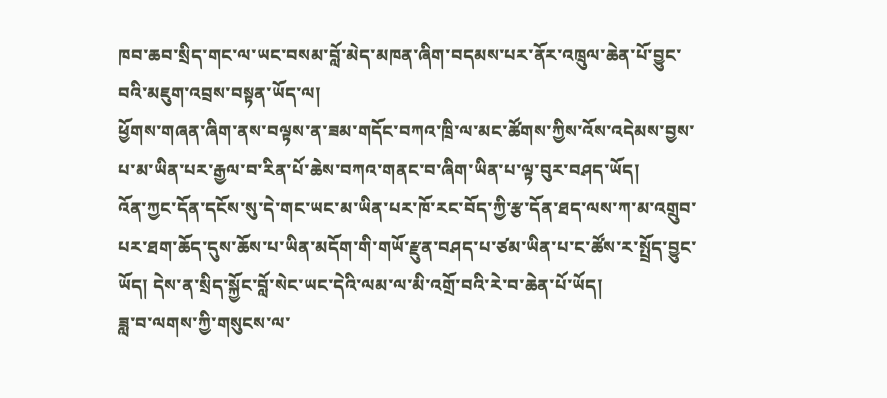ཁབ་ཆབ་སྲིད་གང་ལ་ཡང་བསམ་བློ་མེད་མཁན་ཞིག་བདམས་པར་ནོར་འཁྲུལ་ཆེན་པོ་བྱུང་བའི་མཇུག་འབྲས་བསྟན་ཡོད་ལ།
ཕྱོགས་གཞན་ཞིག་ནས་བལྟས་ན་ཟམ་གདོང་བཀའ་ཁྲི་ལ་མང་ཚོགས་ཀྱིས་འོས་འདེམས་བྱས་པ་མ་ཡིན་པར་རྒྱལ་བ་རིན་པོ་ཆེས་བཀའ་གནང་བ་ཞིག་ཡིན་པ་ལྟ་བུར་བཤད་ཡོད།
འོན་ཀྱང་དོན་དངོས་སུ་དེ་གང་ཡང་མ་ཡིན་པར་ཁོ་རང་བོད་ཀྱི་རྩ་དོན་ཐད་ལས་ཀ་མ་འགྲུབ་པར་ཐག་ཆོད་དུས་ཆོས་པ་ཡིན་མདོག་གི་གཡོ་རྫུན་བཤད་པ་ཙམ་ཡིན་པ་ང་ཚོས་ར་སྤྲོད་བྱུང་ཡོད། དེས་ན་སྲིད་སྐྱོང་བློ་སེང་ཡང་དེའི་ལམ་ལ་མི་འགྲོ་བའི་རེ་བ་ཆེན་པོ་ཡོད།
ཟླ་བ་ལགས་ཀྱི་གསུངས་ལ་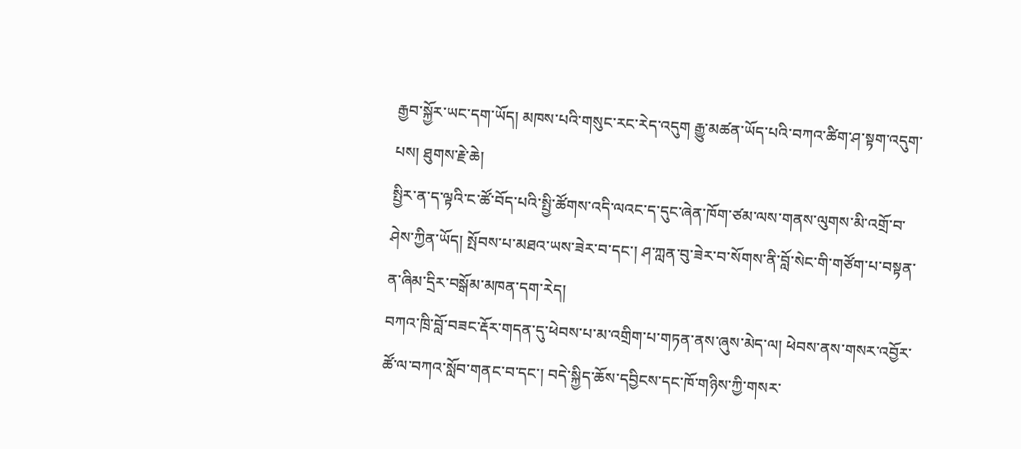རྒྱབ་སྐྱོར་ཡང་དག་ཡོད། མཁས་པའི་གསུང་རང་རེད་འདུག རྒྱུ་མཚན་ཡོད་པའི་བཀའ་ཚིག་ཤ་སྟག་འདུག་པས། ཐུགས་རྗེ་ཆེ།
སྤྱིར་ན་ད་ལྟའི་ང་ཚོ་བོད་པའི་སྤྱི་ཚོགས་འདི་ལའང་ད་དུང་ཞེན་ཁོག་ཙམ་ལས་གནས་ལུགས་མི་འགྲོ་བ་ཤེས་ཀྱིན་ཡོད། སྤོབས་པ་མཐའ་ཡས་ཟེར་བ་དང་། ཤ་ཀླན་བུ་ཟེར་བ་སོགས་ནི་བློ་སེང་གི་གཙོག་པ་བསྟན་ན་ཞིམ་དྲིར་བསྒོམ་མཁན་དག་རེད།
བཀའ་ཁྲི་བློ་བཟང་རྡོར་གདན་དུ་ཕེབས་པ་མ་འགྲིག་པ་གཏན་ནས་ཞུས་མེད་ལ། ཕེབས་ནས་གསར་འབྱོར་ཚོ་ལ་བཀའ་སློབ་གནང་བ་དང་། བདེ་སྐྱིད་ཆོས་དབྱིངས་དང་ཁོ་གཉིས་ཀྱི་གསར་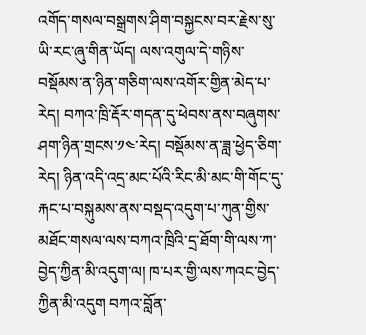འགོད་གསལ་བསྒྲགས་ཤིག་བསྐྱངས་བར་རྗེས་སུ་ཡི་རང་ཞུ་གིན་ཡོད། ལས་འགུལ་དེ་གཉིས་བསྡོམས་ན་ཉིན་གཅིག་ལས་འགོར་གྱིན་མེད་པ་རེད། བཀའ་ཁྲི་རྡོར་གདན་དུ་ཕེབས་ནས་བཞུགས་ཤག་ཉིན་གྲངས་༡༤་རེད། བསྡོམས་ན་ཟླ་ཕྱེད་ཅིག་རེད། ཉིན་འདི་འདྲ་མང་པོའི་རིང་མི་མང་གི་གོང་དུ་རྐང་པ་བསྐུམས་ནས་བསྡད་འདུག་པ་ཀུན་གྱིས་མཐོང་གསལ་ལས་བཀའ་ཁྲིའི་དྲ་ཐོག་གི་ལས་ཀ་བྱེད་ཀྱིན་མི་འདུག་ལ། ཁ་པར་གྱི་ལས་ཀའང་བྱེད་ཀྱིན་མི་འདུག བཀའ་བློན་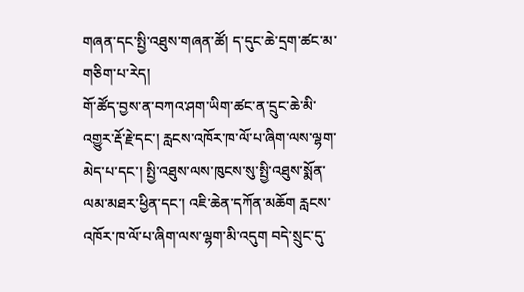གཞན་དང་སྤྱི་འཐུས་གཞན་ཚོ། ད་དུང་ཆེ་དྲག་ཚང་མ་གཅིག་པ་རེད།
གོ་ཚོད་བྱས་ན་བཀའ་ཤག་ཡིག་ཚང་ན་དྲུང་ཆེ་མི་འགྱུར་རྡོ་རྗེ་དང་། རླངས་འཁོར་ཁ་ལོ་པ་ཞིག་ལས་ལྷག་མེད་པ་དང་། སྤྱི་འཐུས་ལས་ཁུངས་སུ་སྤྱི་འཐུས་སྨོན་ལམ་མཐར་ཕྱིན་དང་། འཇི་ཆེན་དཀོན་མཆོག རླངས་འཁོར་ཁ་ལོ་པ་ཞིག་ལས་ལྷག་མི་འདུག བདེ་སྲུང་དུ་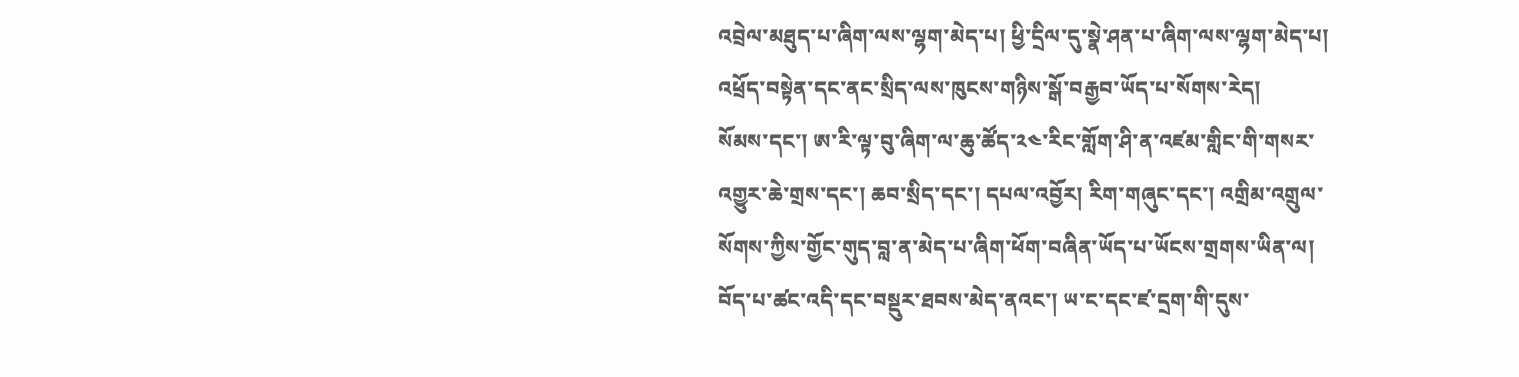འབྲེལ་མཐུད་པ་ཞིག་ལས་ལྷག་མེད་པ། ཕྱི་དྲིལ་དུ་སྣེ་ཤན་པ་ཞིག་ལས་ལྷག་མེད་པ། འཕྲོད་བསྟེན་དང་ནང་སྲིད་ལས་ཁུངས་གཉིས་སྒོ་བརྒྱབ་ཡོད་པ་སོགས་རེད།
སོམས་དང་། ཨ་རི་ལྟ་བུ་ཞིག་ལ་ཆུ་ཚོད་༢༤་རིང་གློག་ཤི་ན་འཛམ་གླིང་གི་གསར་འགྱུར་ཆེ་གྲས་དང་། ཆབ་སྲིད་དང་། དཔལ་འབྱོར། རིག་གཞུང་དང་། འགྲིམ་འགྲུལ་སོགས་ཀྱིས་གྱོང་གུད་བླ་ན་མེད་པ་ཞིག་ཕོག་བཞིན་ཡོད་པ་ཡོངས་གྲགས་ཡིན་ལ། བོད་པ་ཚང་འདི་དང་བསྡུར་ཐབས་མེད་ནའང་། ཡ་ང་དང་ཛ་དྲག་གི་དུས་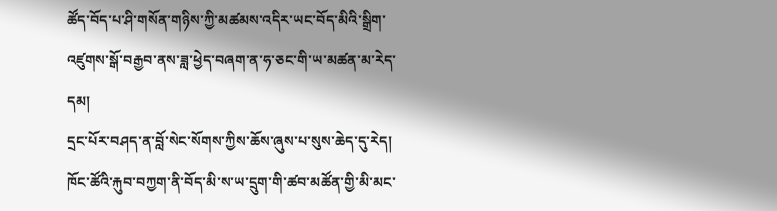ཚོད་བོད་པ་ཤི་གསོན་གཉིས་ཀྱི་མཚམས་འདིར་ཡང་བོད་མིའི་སྒྲིག་འཛུགས་སྒོ་བརྒྱབ་ནས་ཟླ་ཕྱེད་བཞག་ན་ཧ་ཅང་གི་ཡ་མཚན་མ་རེད་དམ།
དྲང་པོར་བཤད་ན་བློ་སེང་སོགས་ཀྱིས་ཆོས་ཞུས་པ་སུས་ཆེད་དུ་རེད།
ཁོང་ཚོའི་རྐུབ་བཀྱག་ནི་བོད་མི་ས་ཡ་དྲུག་གི་ཚབ་མཚོན་གྱི་མི་མང་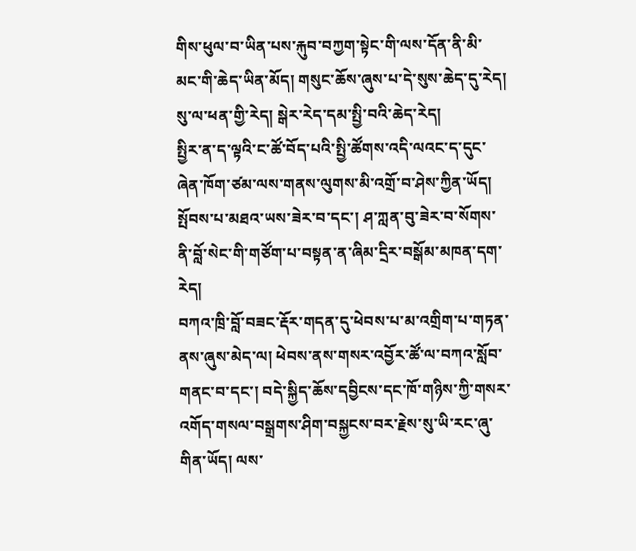གིས་ཕུལ་བ་ཡིན་པས་རྐུབ་བཀྱག་སྟེང་གི་ལས་དོན་ནི་མི་མང་གི་ཆེད་ཡིན་མོད། གསུང་ཆོས་ཞུས་པ་དེ་སུས་ཆེད་དུ་རེད། སུ་ལ་ཕན་གྱི་རེད། སྒེར་རེད་དམ་སྤྱི་བའི་ཆེད་རེད།
སྤྱིར་ན་ད་ལྟའི་ང་ཚོ་བོད་པའི་སྤྱི་ཚོགས་འདི་ལའང་ད་དུང་ཞེན་ཁོག་ཙམ་ལས་གནས་ལུགས་མི་འགྲོ་བ་ཤེས་ཀྱིན་ཡོད། སྤོབས་པ་མཐའ་ཡས་ཟེར་བ་དང་། ཤ་ཀླན་བུ་ཟེར་བ་སོགས་ནི་བློ་སེང་གི་གཙོག་པ་བསྟན་ན་ཞིམ་དྲིར་བསྒོམ་མཁན་དག་རེད།
བཀའ་ཁྲི་བློ་བཟང་རྡོར་གདན་དུ་ཕེབས་པ་མ་འགྲིག་པ་གཏན་ནས་ཞུས་མེད་ལ། ཕེབས་ནས་གསར་འབྱོར་ཚོ་ལ་བཀའ་སློབ་གནང་བ་དང་། བདེ་སྐྱིད་ཆོས་དབྱིངས་དང་ཁོ་གཉིས་ཀྱི་གསར་འགོད་གསལ་བསྒྲགས་ཤིག་བསྐྱངས་བར་རྗེས་སུ་ཡི་རང་ཞུ་གིན་ཡོད། ལས་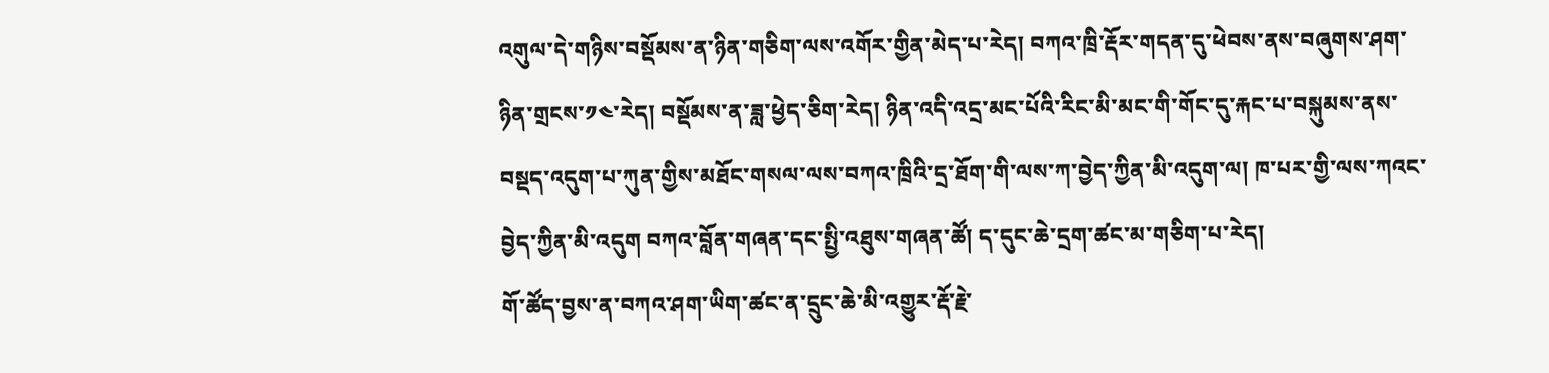འགུལ་དེ་གཉིས་བསྡོམས་ན་ཉིན་གཅིག་ལས་འགོར་གྱིན་མེད་པ་རེད། བཀའ་ཁྲི་རྡོར་གདན་དུ་ཕེབས་ནས་བཞུགས་ཤག་ཉིན་གྲངས་༡༤་རེད། བསྡོམས་ན་ཟླ་ཕྱེད་ཅིག་རེད། ཉིན་འདི་འདྲ་མང་པོའི་རིང་མི་མང་གི་གོང་དུ་རྐང་པ་བསྐུམས་ནས་བསྡད་འདུག་པ་ཀུན་གྱིས་མཐོང་གསལ་ལས་བཀའ་ཁྲིའི་དྲ་ཐོག་གི་ལས་ཀ་བྱེད་ཀྱིན་མི་འདུག་ལ། ཁ་པར་གྱི་ལས་ཀའང་བྱེད་ཀྱིན་མི་འདུག བཀའ་བློན་གཞན་དང་སྤྱི་འཐུས་གཞན་ཚོ། ད་དུང་ཆེ་དྲག་ཚང་མ་གཅིག་པ་རེད།
གོ་ཚོད་བྱས་ན་བཀའ་ཤག་ཡིག་ཚང་ན་དྲུང་ཆེ་མི་འགྱུར་རྡོ་རྗེ་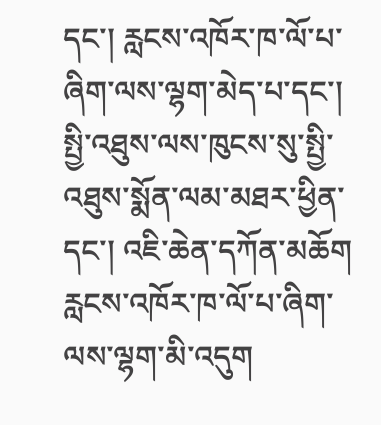དང་། རླངས་འཁོར་ཁ་ལོ་པ་ཞིག་ལས་ལྷག་མེད་པ་དང་། སྤྱི་འཐུས་ལས་ཁུངས་སུ་སྤྱི་འཐུས་སྨོན་ལམ་མཐར་ཕྱིན་དང་། འཇི་ཆེན་དཀོན་མཆོག རླངས་འཁོར་ཁ་ལོ་པ་ཞིག་ལས་ལྷག་མི་འདུག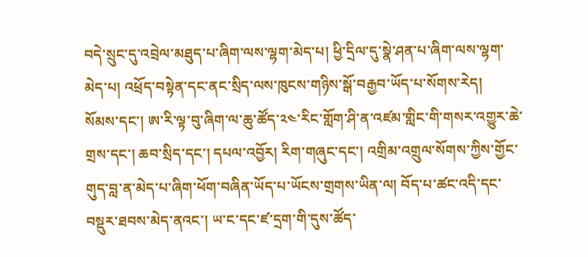བདེ་སྲུང་དུ་འབྲེལ་མཐུད་པ་ཞིག་ལས་ལྷག་མེད་པ། ཕྱི་དྲིལ་དུ་སྣེ་ཤན་པ་ཞིག་ལས་ལྷག་མེད་པ། འཕྲོད་བསྟེན་དང་ནང་སྲིད་ལས་ཁུངས་གཉིས་སྒོ་བརྒྱབ་ཡོད་པ་སོགས་རེད།
སོམས་དང་། ཨ་རི་ལྟ་བུ་ཞིག་ལ་ཆུ་ཚོད་༢༤་རིང་གློག་ཤི་ན་འཛམ་གླིང་གི་གསར་འགྱུར་ཆེ་གྲས་དང་། ཆབ་སྲིད་དང་། དཔལ་འབྱོར། རིག་གཞུང་དང་། འགྲིམ་འགྲུལ་སོགས་ཀྱིས་གྱོང་གུད་བླ་ན་མེད་པ་ཞིག་ཕོག་བཞིན་ཡོད་པ་ཡོངས་གྲགས་ཡིན་ལ། བོད་པ་ཚང་འདི་དང་བསྡུར་ཐབས་མེད་ནའང་། ཡ་ང་དང་ཛ་དྲག་གི་དུས་ཚོད་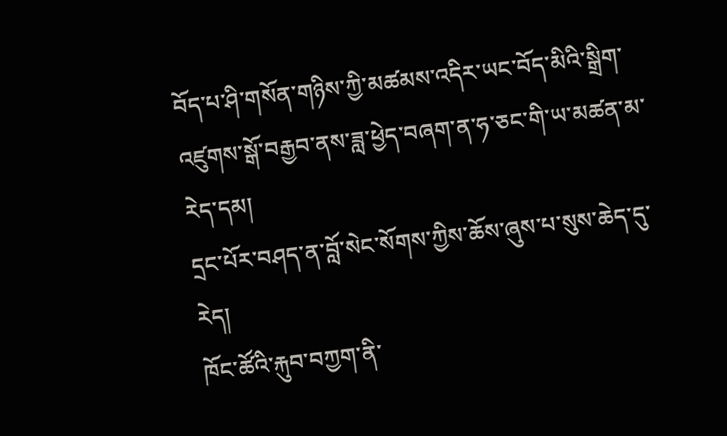བོད་པ་ཤི་གསོན་གཉིས་ཀྱི་མཚམས་འདིར་ཡང་བོད་མིའི་སྒྲིག་འཛུགས་སྒོ་བརྒྱབ་ནས་ཟླ་ཕྱེད་བཞག་ན་ཧ་ཅང་གི་ཡ་མཚན་མ་རེད་དམ།
དྲང་པོར་བཤད་ན་བློ་སེང་སོགས་ཀྱིས་ཆོས་ཞུས་པ་སུས་ཆེད་དུ་རེད།
ཁོང་ཚོའི་རྐུབ་བཀྱག་ནི་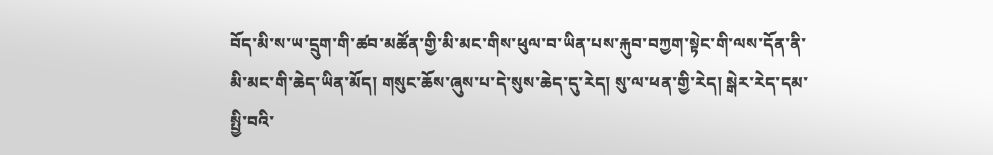བོད་མི་ས་ཡ་དྲུག་གི་ཚབ་མཚོན་གྱི་མི་མང་གིས་ཕུལ་བ་ཡིན་པས་རྐུབ་བཀྱག་སྟེང་གི་ལས་དོན་ནི་མི་མང་གི་ཆེད་ཡིན་མོད། གསུང་ཆོས་ཞུས་པ་དེ་སུས་ཆེད་དུ་རེད། སུ་ལ་ཕན་གྱི་རེད། སྒེར་རེད་དམ་སྤྱི་བའི་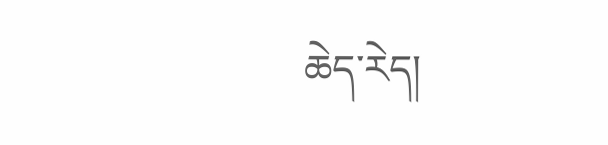ཆེད་རེད།